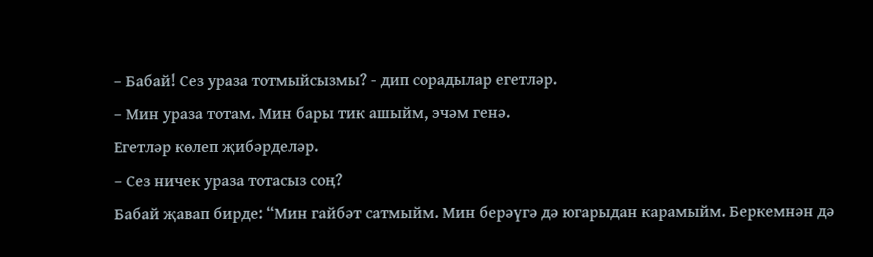– Бабай! Сез ураза тотмыйсызмы? - дип сорадылар егетләр.
– Мин ураза тотам. Мин бары тик ашыйм, эчәм генә.
Егетләр көлеп җибәрделәр.
– Сез ничек ураза тотасыз соң?
Бабай җавап бирде: “Мин гайбәт сатмыйм. Мин берәүгә дә югарыдан карамыйм. Беркемнән дә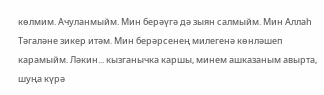көлмим. Ачуланмыйм. Мин берәүгә дә зыян салмыйм. Мин Аллаһ Тәгаләне зикер итәм. Мин берәрсенең милегенә көнләшеп карамыйм. Ләкин... кызганычка каршы, минем ашказаным авырта, шуңа күрә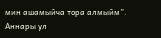мин ашамыйча тора алмыйм”.
Аннары ул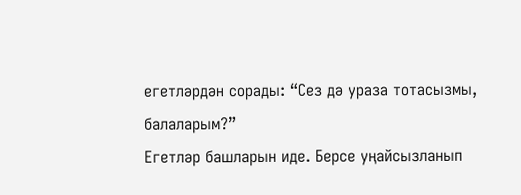егетләрдән сорады: “Сез дә ураза тотасызмы, балаларым?”
Егетләр башларын иде. Берсе уңайсызланып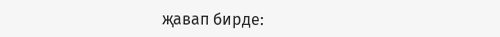җавап бирде: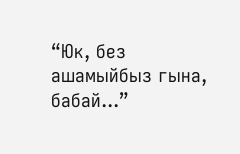“Юк, без ашамыйбыз гына, бабай...”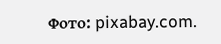Фото: pixabay.com.